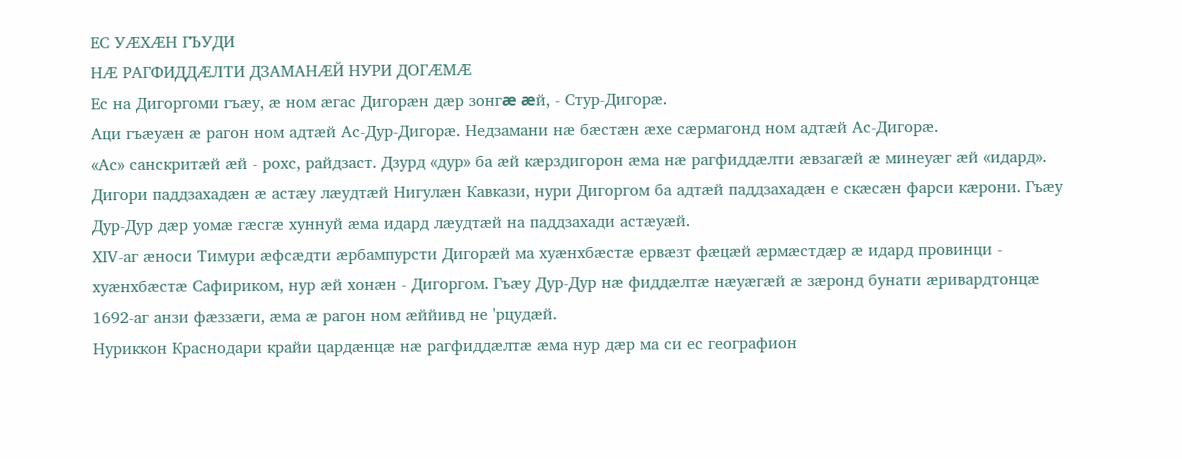ЕС УÆХÆН ГЪУДИ
НÆ РАГФИДДӔЛТИ ДЗАМАНӔЙ НУРИ ДОГÆМÆ
Ес на Дигоргоми гъӕу, ӕ ном ӕгас Дигорӕн дæр зонгæ æй, - Стур-Дигорӕ.
Аци гъӕуӕн ӕ рагон ном адтӕй Ас-Дур-Дигорӕ. Недзамани нӕ бӕстӕн ӕхе сӕрмагонд ном адтӕй Ас-Дигорӕ.
«Ас» санскритæй æй - рохс, райдзаст. Дзурд «дур» ба ӕй кӕрздигорон ӕма нӕ рагфиддӕлти ӕвзагӕй ӕ минеуӕг ӕй «идард».
Дигори паддзахадӕн ӕ астӕу лӕудтӕй Нигулӕн Кавкази, нури Дигоргом ба адтӕй паддзахадӕн е скӕсӕн фарси кӕрони. Гъӕу Дур-Дур дӕр уомæ гæсгӕ хуннуй ӕма идард лӕудтӕй на паддзахади астӕуӕй.
ХІV-аг ӕноси Тимури ӕфсӕдти ӕрбампурсти Дигорӕй ма хуӕнхбӕстӕ ервӕзт фӕцӕй ӕрмӕстдӕр ӕ идард провинци - хуæнхбæстæ Сафириком, нур ӕй хонӕн - Дигоргом. Гъӕу Дур-Дур нӕ фиддӕлтӕ нæуӕгӕй ӕ зӕронд бунати ӕривардтонцӕ 1692-аг анзи фӕззӕги, ӕма ӕ рагон ном ӕййивд не 'рцудæй.
Нуриккон Краснодари крайи цардӕнцӕ нӕ рагфиддӕлтӕ ӕма нур дӕр ма си ес географион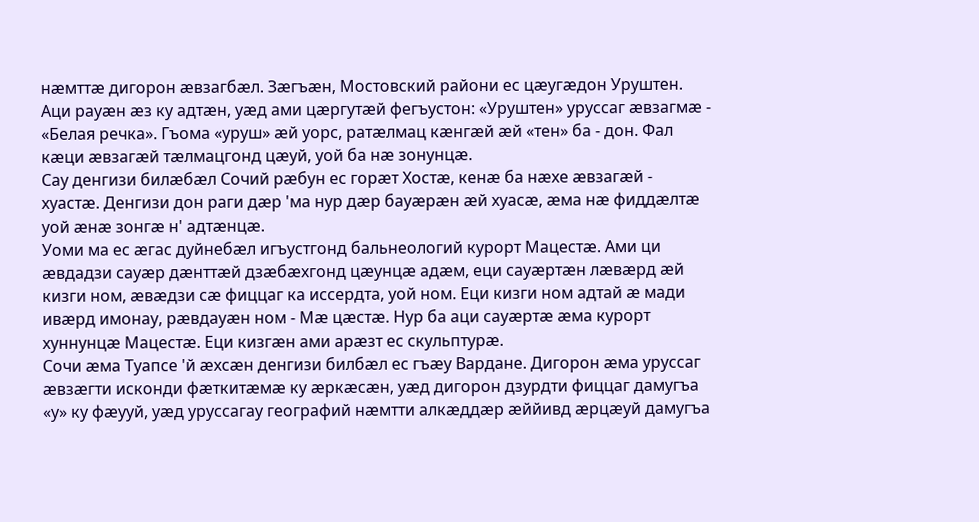нӕмттӕ дигорон ӕвзагбӕл. Зæгъæн, Мостовский райони ес цӕугӕдон Уруштен. Аци рауӕн ӕз ку адтӕн, уӕд ами цӕргутӕй фегъустон: «Уруштен» уруссаг ӕвзагмӕ - «Белая речка». Гъома «уруш» ӕй уорс, ратӕлмац кӕнгæй æй «тен» ба - дон. Фал кӕци ӕвзагӕй тӕлмацгонд цӕуй, уой ба нӕ зонунцӕ.
Сау денгизи билӕбӕл Сочий рӕбун ес горӕт Хостӕ, кенӕ ба нӕхе ӕвзагӕй - хуастӕ. Денгизи дон раги дӕр 'ма нур дӕр бауӕрӕн ӕй хуасӕ, ӕма нӕ фиддӕлтӕ уой ӕнӕ зонгӕ н' адтӕнцӕ.
Уоми ма ес ӕгас дуйнебӕл игъустгонд бальнеологий курорт Мацестӕ. Ами ци ӕвдадзи сауӕр дӕнттӕй дзӕбӕхгонд цӕунцӕ адӕм, еци сауӕртӕн лӕвӕрд ӕй кизги ном, ӕвӕдзи сӕ фиццаг ка иссердта, уой ном. Еци кизги ном адтай ӕ мади ивӕрд имонау, рӕвдауӕн ном - Мӕ цӕстӕ. Нур ба аци сауӕртӕ ӕма курорт хуннунцӕ Мацестӕ. Еци кизгӕн ами арӕзт ес скульптурӕ.
Сочи ӕма Туапсе 'й ӕхсӕн денгизи билбӕл ес гъӕу Вардане. Дигорон ӕма уруссаг ӕвзӕгти исконди фӕткитӕмӕ ку ӕркӕсӕн, уӕд дигорон дзурдти фиццаг дамугъа «у» ку фӕууй, уӕд уруссагау географий нӕмтти алкӕддӕр ӕййивд ӕрцӕуй дамугъа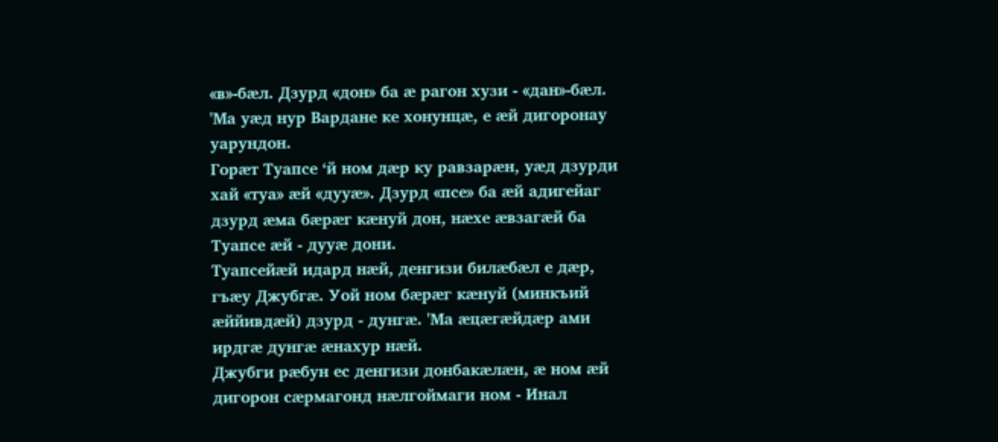«в»-бӕл. Дзурд «дон» ба ӕ рагон хузи - «дан»-бӕл. 'Ма уæд нур Вардане ке хонунцæ, е æй дигоронау уарундон.
Горӕт Туапсе ‘й ном дæр ку равзарӕн, уæд дзурди хай «туа» æй «дууӕ». Дзурд «псе» ба ӕй адигейаг дзурд ӕма бӕрӕг кӕнуй дон, нӕхе ӕвзагӕй ба Туапсе ӕй - дууӕ дони.
Туапсейӕй идард нӕй, денгизи билӕбӕл е дӕр, гъӕу Джубгӕ. Уой ном бӕрӕг кӕнуй (минкъий ӕййивдӕй) дзурд - дунгӕ. 'Ма ӕцӕгӕйдӕр ами ирдгӕ дунгӕ ӕнахур нӕй.
Джубги рӕбун ес денгизи донбакӕлӕн, ӕ ном ӕй дигорон сӕрмагонд нӕлгоймаги ном - Инал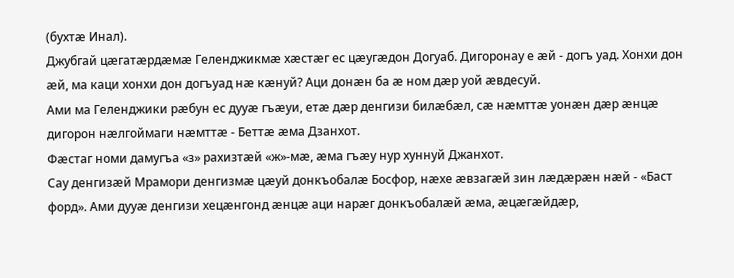(бухтӕ Инал).
Джубгай цӕгатӕрдӕмӕ Геленджикмӕ хӕстӕг ес цӕугӕдон Догуаб. Дигоронау е ӕй - догъ уад. Хонхи дон ӕй, ма каци хонхи дон догъуад нӕ кӕнуй? Аци донӕн ба ӕ ном дӕр уой ӕвдесуй.
Ами ма Геленджики рӕбун ес дууӕ гъӕуи, етӕ дӕр денгизи билӕбӕл, сӕ нӕмттӕ уонӕн дӕр ӕнцӕ дигорон нӕлгоймаги нӕмттӕ - Беттӕ ӕма Дзанхот.
Фӕстаг номи дамугъа «з» рахизтӕй «ж»-мӕ, ӕма гъӕу нур хуннуй Джанхот.
Сау денгизӕй Мрамори денгизмӕ цӕуй донкъобалӕ Босфор, нӕхе ӕвзагӕй зин лӕдӕрӕн нæй - «Баст форд». Ами дууӕ денгизи хецӕнгонд ӕнцӕ аци нарӕг донкъобалӕй ӕма, ӕцӕгӕйдӕр,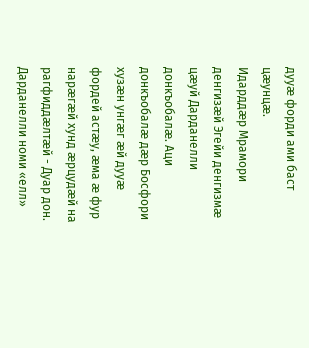дууӕ форди ами баст цӕунцӕ.
Идарддӕр Мрамори денгизӕй Эгейи денгизмӕ цæуй Дарданелли донкъобалӕ. Аци донкъобалӕ дӕр Босфори хузӕн унгӕг ӕй дууӕ фордей астӕу, ӕма ӕ фур нарӕгӕй хунд ӕрцудӕй на рагфиддӕлтӕй - Дуар дон. Дарданелли номи «елл»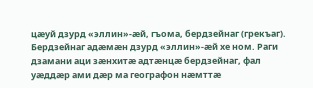цæуй дзурд «эллин»-ӕй, гъома, бердзейнаг (грекъаг). Бердзейнаг адӕмӕн дзурд «эллин»-ӕй хе ном. Раги дзамани аци зӕнхитæ адтӕнцӕ бердзейнаг, фал уӕддӕр ами дӕр ма географон нӕмттӕ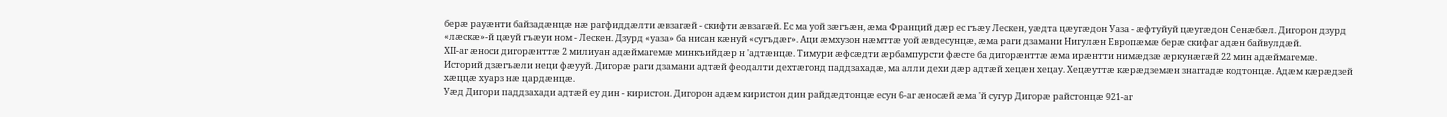берӕ рауӕнти байзадӕнцæ нӕ рагфиддӕлти ӕвзагӕй - скифти ӕвзагӕй. Ес ма уой зæгъæн, ӕма Франций дӕр ес гъӕу Лескен, уӕдта цӕугӕдон Уаза - ӕфтуйуй цӕугӕдон Сенӕбӕл. Дигорон дзурд «лӕскӕ»-й цæуй гъӕуи ном - Лескен. Дзурд «уаза» ба нисан кӕнуй «сугъдӕг». Аци ӕмхузон нӕмттӕ уой ӕвдесунцӕ, ӕма раги дзамани Нигулӕн Европӕмӕ берӕ скифаг адæн байвулдӕй.
ХІІ-аг æноси дигорӕнттӕ 2 милиуан адӕймагемæ минкъийдӕр н 'адтӕнцӕ. Тимури ӕфсӕдти ӕрбампурсти фӕсте ба дигорӕнттӕ ӕма ирӕнтти нимӕдзӕ ӕркунӕгӕй 22 мин адӕймагемӕ.
Историй дзӕгъӕли неци фӕууй. Дигорӕ раги дзамани адтӕй феодалти дехтӕгонд паддзахадӕ, ма алли дехи дӕр адтӕй хецӕн хецау. Хецӕуттӕ кӕрӕдземӕн знаггадӕ кодтонцӕ. Адӕм кӕрӕдзей хӕццӕ хуарз нӕ цардӕнцӕ.
Уӕд Дигори паддзахади адтӕй еу дин - киристон. Дигорон адӕм киристон дин райдӕдтонцӕ есун 6-аг ӕносæй æма 'й сугур Дигорӕ райстонцӕ 921-аг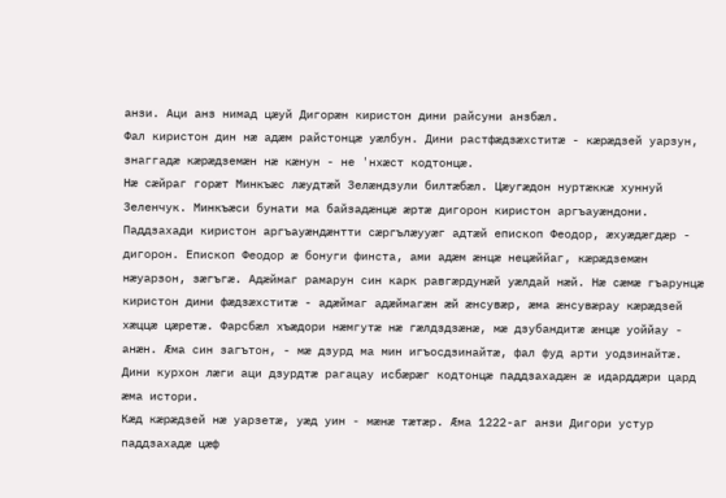анзи. Аци анз нимад цӕуй Дигорӕн киристон дини райсуни анзбӕл.
Фал киристон дин нӕ адӕм райстонцӕ уæлбун. Дини растфӕдзӕхститӕ - кӕрӕдзей уарзун, знаггадӕ кӕрӕдземӕн нӕ кæнун - не 'нхӕст кодтонцӕ.
Нӕ сӕйраг горӕт Минкъӕс лӕудтӕй Зелӕндзули билтӕбӕл. Цӕугӕдон нуртӕккӕ хуннуй Зеленчук. Минкъӕси бунати ма байзадӕнцӕ ӕртӕ дигорон киристон аргъауӕндони.
Паддзахади киристон аргъауӕндӕнтти сӕргълӕууӕг адтӕй епископ Феодор, ӕхуӕдӕгдӕр - дигорон. Епископ Феодор ӕ бонуги финста, ами адӕм ӕнцӕ нецӕййаг, кӕрӕдземӕн нӕуарзон, зæгъгӕ. Адӕймаг рамарун син карк равгӕрдунӕй уæлдай нæй. Нӕ сӕмӕ гъарунцӕ киристон дини фӕдзӕхститӕ - адӕймаг адӕймагӕн ӕй ӕнсувӕр, ӕма ӕнсувӕрау кӕрӕдзей хӕццӕ цӕретӕ. Фарсбӕл хъӕдори нӕмгутӕ нӕ гӕлдздзӕнӕ, мӕ дзубандитӕ ӕнцӕ уоййау - анӕн. Ӕма син загътон, - мӕ дзурд ма мин игъосдзинайтӕ, фал фуд арти уодзинайтӕ.
Дини курхон лӕги аци дзурдтӕ рагацау исбӕрӕг кодтонцӕ паддзахадӕн ӕ идарддӕри цард ӕма истори.
Кӕд кæрæдзей нӕ уарзетӕ, уæд уин - мӕнӕ тӕтӕр. Ӕма 1222-аг анзи Дигори устур паддзахадӕ цӕф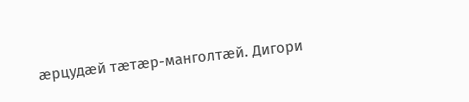ӕрцудӕй тӕтӕр-манголтӕй. Дигори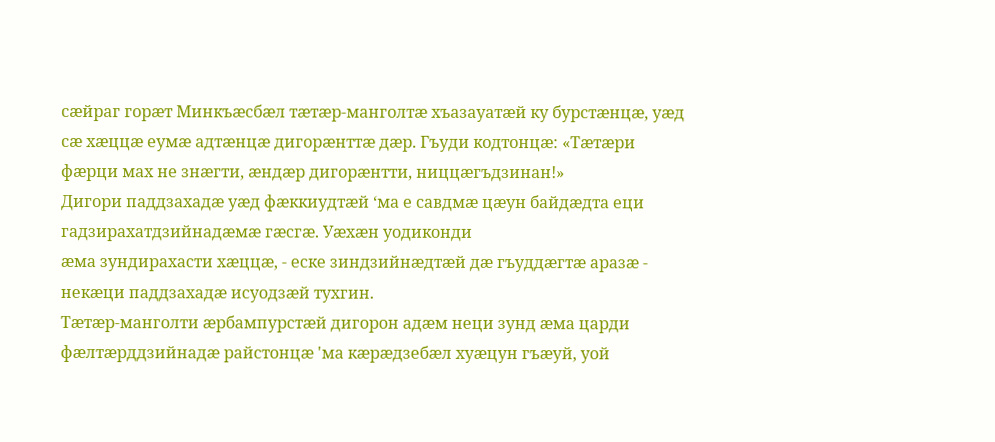сӕйраг горӕт Минкъӕсбӕл тӕтӕр-манголтӕ хъазауатӕй ку бурстӕнцӕ, уӕд сӕ хӕццӕ еумӕ адтӕнцӕ дигорӕнттӕ дӕр. Гъуди кодтонцӕ: «Тӕтӕри фӕрци мах не знӕгти, ӕндӕр дигорӕнтти, ниццӕгъдзинан!»
Дигори паддзахадӕ уӕд фӕккиудтӕй ‘ма е савдмӕ цӕун байдӕдта еци гадзирахатдзийнадӕмӕ гӕсгӕ. Уӕхӕн уодиконди
æма зундирахасти хӕццӕ, - еске зиндзийнӕдтӕй дӕ гъуддӕгтӕ aразæ - некӕци паддзахадӕ исуодзӕй тухгин.
Тӕтӕр-манголти ӕрбампурстӕй дигорон адӕм неци зунд ӕма царди фӕлтӕрддзийнадӕ райстонцӕ 'ма кӕрӕдзебӕл хуӕцун гъæуй, уой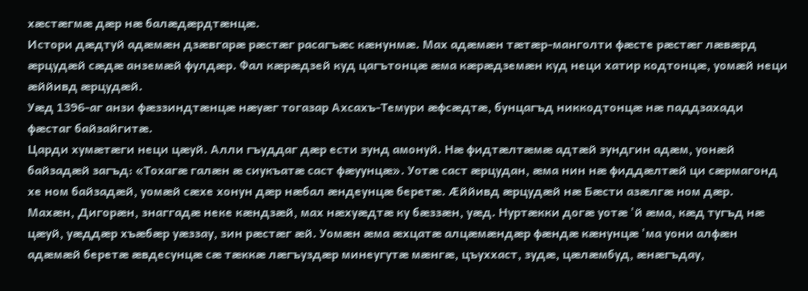хӕстӕгмӕ дӕр нӕ балӕдӕрдтӕнцӕ.
Истори дӕдтуй адӕмӕн дзӕвгарӕ рӕстӕг расагъӕс кӕнунмӕ. Мах адӕмӕн тӕтӕр-манголти фӕсте рæстӕг лæвӕрд ӕрцудæй сӕдӕ анземӕй фулдӕр. Фал кӕрӕдзей куд цагътонцӕ ӕма кӕрӕдземӕн куд неци хатир кодтонцӕ, уомӕй неци ӕййивд ӕрцудӕй.
Уӕд 1396-аг анзи фӕззиндтӕнцӕ нæуӕг тогазар Ахсахъ-Темури ӕфсӕдтӕ, бунцагъд никкодтонцӕ нӕ паддзахади фӕстаг байзайгитӕ.
Царди хумӕтӕги неци цӕуй. Алли гъуддаг дӕр ести зунд амонуй. Нӕ фидтӕлтӕмӕ адтӕй зундгин адӕм, уонӕй байзадӕй загъд: «Тохагӕ галӕн ӕ сиукъатӕ саст фӕуунцӕ». Уотӕ саст ӕрцудан, ӕма нин нӕ фиддӕлтӕй ци сӕрмагонд хе ном байзадӕй, уомӕй сӕхе хонун дӕр нӕбал ӕндеунцӕ беретӕ. Ӕййивд ӕрцудӕй нӕ Бӕсти азӕлгӕ ном дӕр.
Махӕн, Дигорӕн, знаггадӕ неке кӕндзӕй, мах нӕхуӕдтӕ ку бӕззӕн, уӕд. Нуртӕкки догӕ уотӕ 'й ӕма, кӕд тугъд нӕ цӕуй, уӕддӕр хъӕбӕр уӕззау, зин рӕстӕг ӕй. Уомӕн ӕма ӕхцатӕ алцӕмӕндӕр фӕндӕ кӕнунцæ 'ма уони алфӕн адӕмӕй беретӕ ӕвдесунцӕ сӕ тӕккӕ лӕгъуздӕр минеугутӕ мӕнгӕ, цъуххаст, зудӕ, цӕлӕмбуд, ӕнӕгъдау,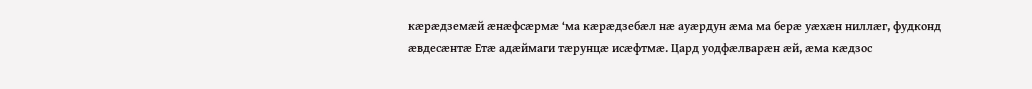кӕрӕдземӕй ӕнӕфсӕрмӕ ‘ма кӕрӕдзебӕл нӕ ауӕрдун ӕма ма берӕ уӕхӕн ниллӕг, фудконд ӕвдесӕнтӕ Етӕ адӕймаги тӕрунцӕ исӕфтмӕ. Цард уодфӕлварӕн ӕй, ӕма кӕдзос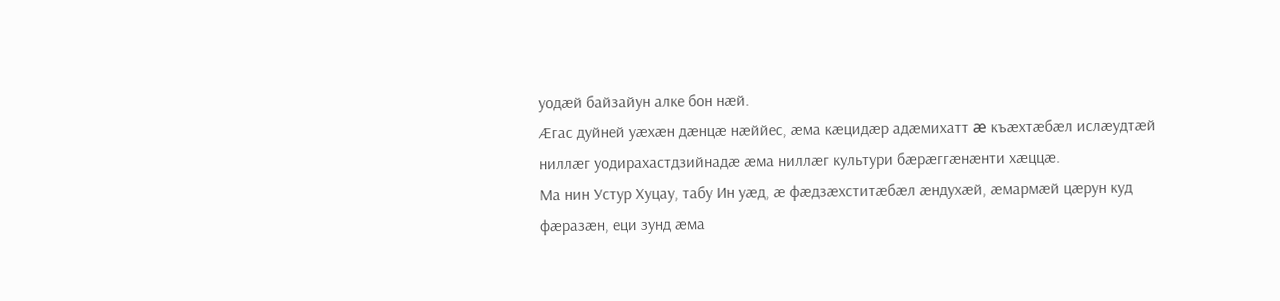уодӕй байзайун алке бон нӕй.
Ӕгас дуйней уӕхӕн дӕнцӕ нӕййес, ӕма кӕцидӕр адӕмихатт æ къӕхтӕбӕл ислӕудтӕй ниллӕг уодирахастдзийнадӕ ӕма ниллӕг культури бӕрӕггӕнӕнти хӕццӕ.
Ма нин Устур Хуцау, табу Ин уӕд, ӕ фӕдзӕхститӕбӕл ӕндухæй, ӕмармӕй цӕрун куд фӕразӕн, еци зунд ӕма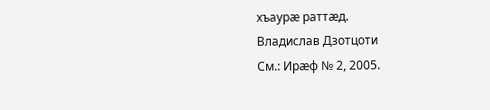хъаурӕ раттӕд.
Владислав Дзотцоти
См.: Ирæф № 2, 2005.